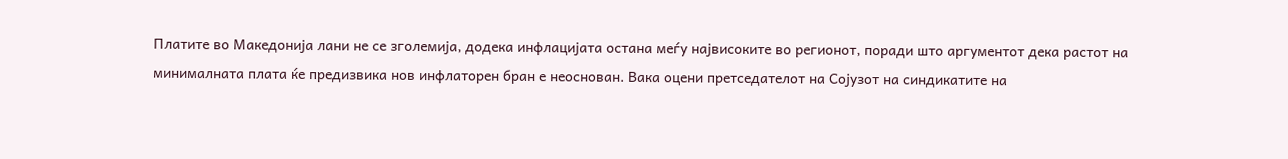Платите во Македонија лани не се зголемија, додека инфлацијата остана меѓу највисоките во регионот, поради што аргументот дека растот на минималната плата ќе предизвика нов инфлаторен бран е неоснован. Вака оцени претседателот на Сојузот на синдикатите на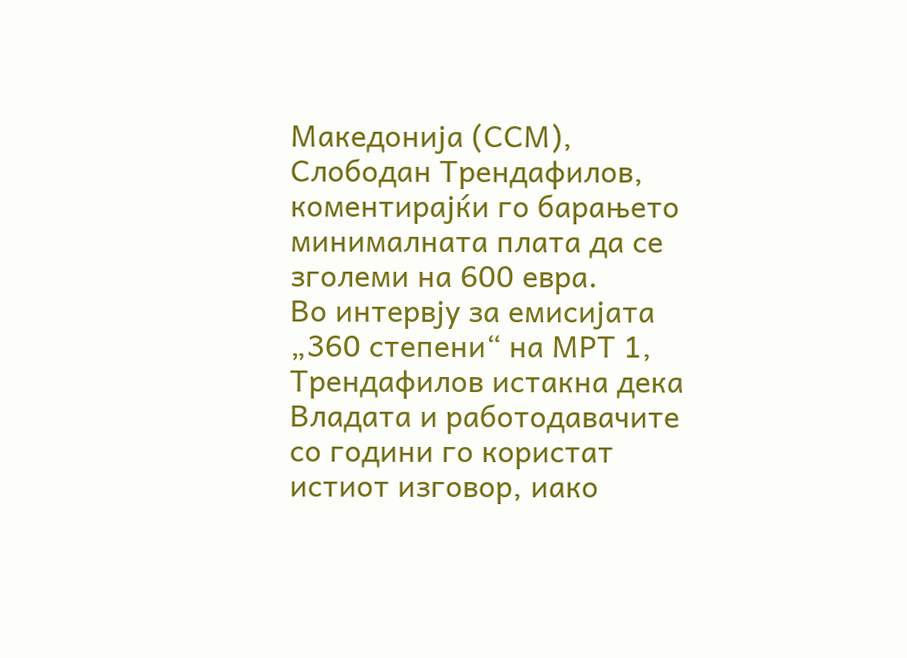Македонија (ССМ), Слободан Трендафилов, коментирајќи го барањето минималната плата да се зголеми на 600 евра.
Во интервју за емисијата „360 степени“ на МРТ 1, Трендафилов истакна дека Владата и работодавачите со години го користат истиот изговор, иако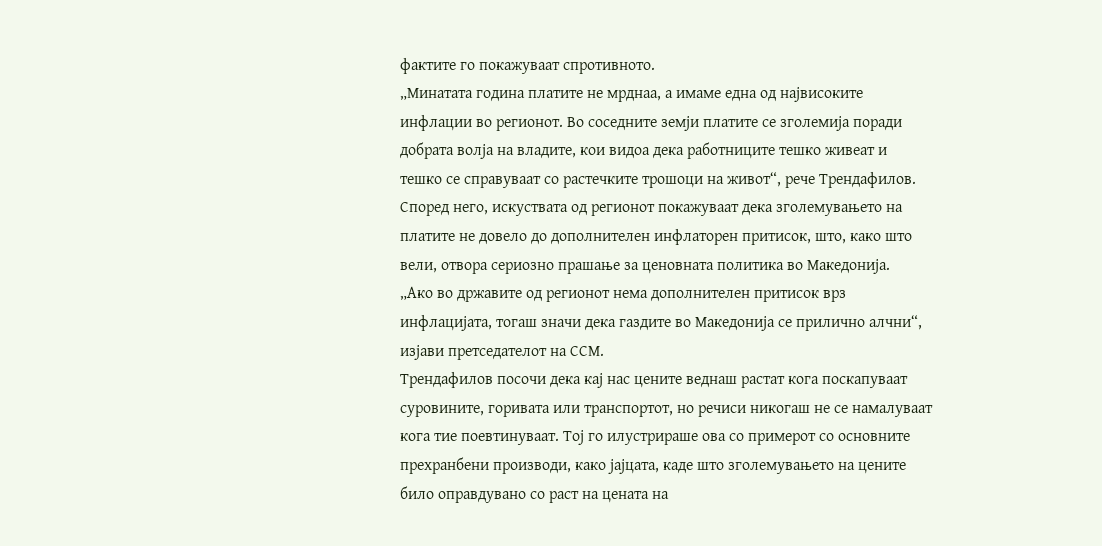фактите го покажуваат спротивното.
„Минатата година платите не мрднаа, а имаме една од највисоките инфлации во регионот. Во соседните земји платите се зголемија поради добрата волја на владите, кои видоа дека работниците тешко живеат и тешко се справуваат со растечките трошоци на живот“, рече Трендафилов.
Според него, искуствата од регионот покажуваат дека зголемувањето на платите не довело до дополнителен инфлаторен притисок, што, како што вели, отвора сериозно прашање за ценовната политика во Македонија.
„Ако во државите од регионот нема дополнителен притисок врз инфлацијата, тогаш значи дека газдите во Македонија се прилично алчни“, изјави претседателот на ССМ.
Трендафилов посочи дека кај нас цените веднаш растат кога поскапуваат суровините, горивата или транспортот, но речиси никогаш не се намалуваат кога тие поевтинуваат. Тој го илустрираше ова со примерот со основните прехранбени производи, како јајцата, каде што зголемувањето на цените било оправдувано со раст на цената на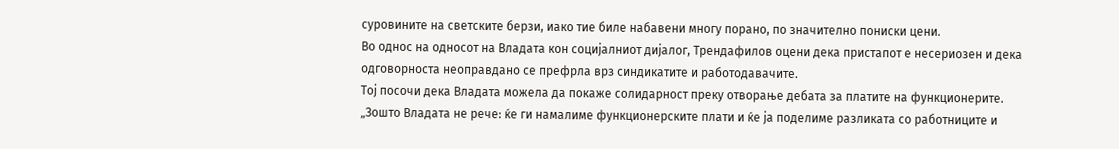суровините на светските берзи, иако тие биле набавени многу порано, по значително пониски цени.
Во однос на односот на Владата кон социјалниот дијалог, Трендафилов оцени дека пристапот е несериозен и дека одговорноста неоправдано се префрла врз синдикатите и работодавачите.
Тој посочи дека Владата можела да покаже солидарност преку отворање дебата за платите на функционерите. „Зошто Владата не рече: ќе ги намалиме функционерските плати и ќе ја поделиме разликата со работниците и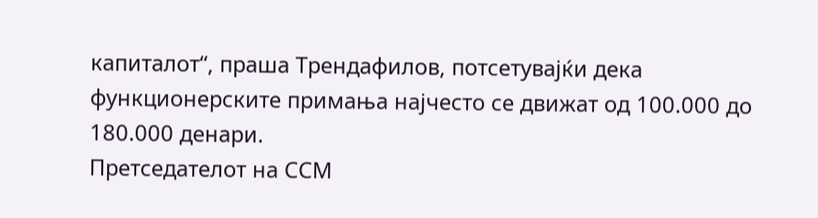капиталот“, праша Трендафилов, потсетувајќи дека функционерските примања најчесто се движат од 100.000 до 180.000 денари.
Претседателот на ССМ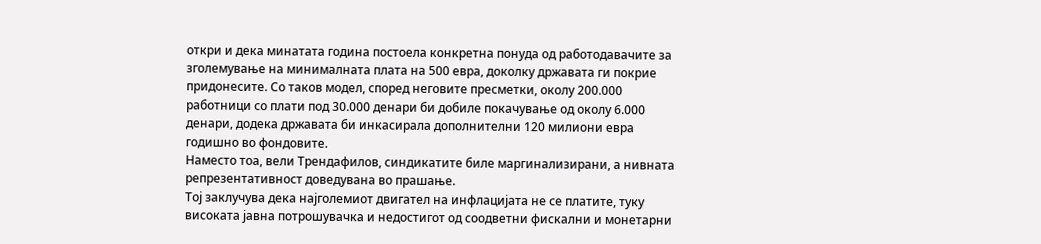откри и дека минатата година постоела конкретна понуда од работодавачите за зголемување на минималната плата на 500 евра, доколку државата ги покрие придонесите. Со таков модел, според неговите пресметки, околу 200.000 работници со плати под 30.000 денари би добиле покачување од околу 6.000 денари, додека државата би инкасирала дополнителни 120 милиони евра годишно во фондовите.
Наместо тоа, вели Трендафилов, синдикатите биле маргинализирани, а нивната репрезентативност доведувана во прашање.
Тој заклучува дека најголемиот двигател на инфлацијата не се платите, туку високата јавна потрошувачка и недостигот од соодветни фискални и монетарни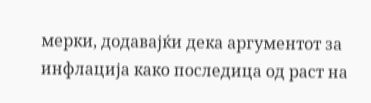мерки, додавајќи дека аргументот за инфлација како последица од раст на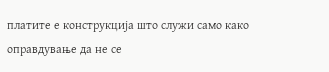платите е конструкција што служи само како оправдување да не се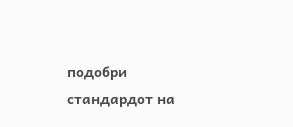подобри стандардот на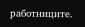работниците.